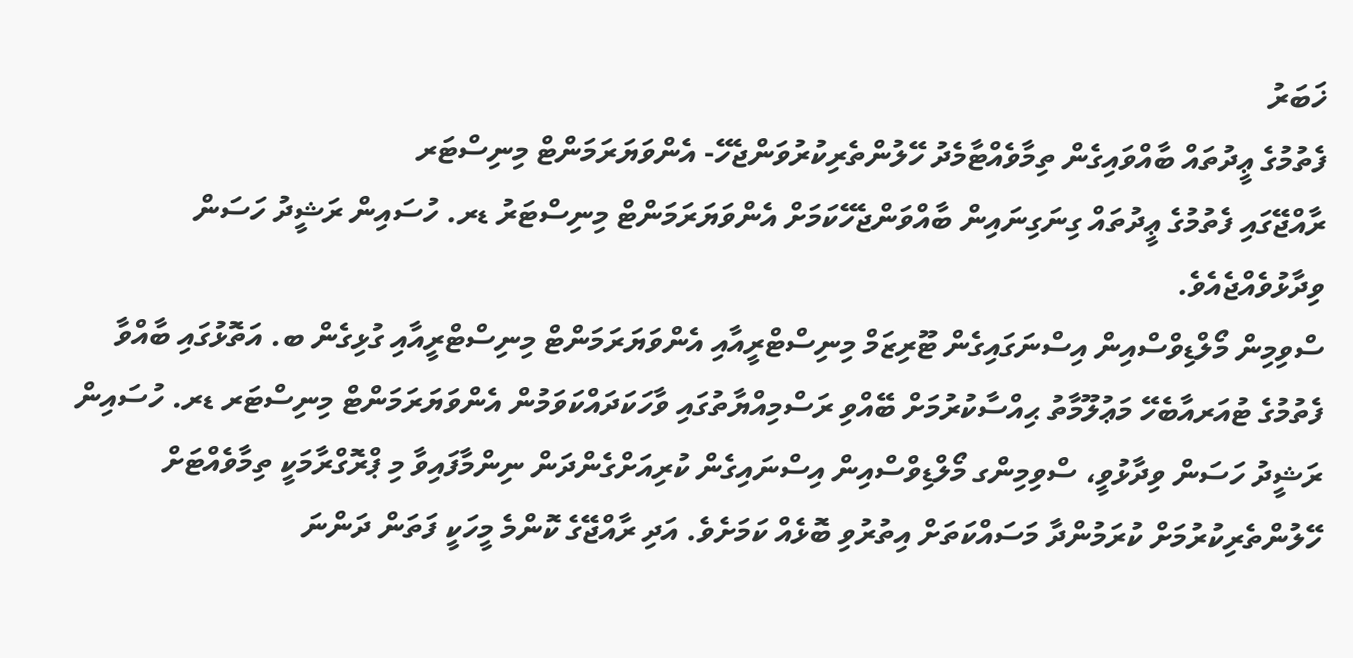ޚަބަރު
ފެތުމުގެ ޢީދުތައް ބާއްވައިގެން ތިމާވެއްޓާމެދު ހޭލުންތެރިކުރުވަންޖެހޭ- އެންވަޔަރަމަންޓް މިނިސްޓަރ
ރާއްޖޭގައި ފެތުމުގެ ޢީދުތައް ގިނަގިނައިން ބާއްވަންޖެހޭކަމަށް އެންވަޔަރަމަންޓް މިނިސްޓަރު ޑރ. ހުސައިން ރަޝީދު ހަސަން ވިދާޅުވެއްޖެއެވެ.
ސްވިމިން މޯލްޑިވްސްއިން އިސްނަގައިގެން ޓޫރިޒަމް މިނިސްޓްރީއާއި އެންވަޔަރަމަންޓް މިނިސްޓްރީއާއި ގުޅިގެން ބ. އަތޮޅުގައި ބާއްވާ ފެތުމުގެ ޓުއަރއާބެހޭ މަޢުލޫމާތު ޙިއްސާކުރުމަށް ބޭއްވި ރަސްމިއްޔާތުގައި ވާހަކަދައްކަވަމުން އެންވަޔަރަމަންޓް މިނިސްޓަރ ޑރ. ހުސައިން ރަޝީދު ހަސަން ވިދާޅުވީ، ސްވިމިންގ މޯލްޑިވްސްއިން އިސްނައިގެން ކުރިއަށްގެންދަން ނިންމާފައިވާ މި ޕްރޮގްރާމަކީ ތިމާވެއްޓަށް ހޭލުންތެރިކުރުމަށް ކުރަމުންދާ މަސައްކަތަށް އިތުރުވި ބޮޅެއް ކަމަށެވެ. އަދި ރާއްޖޭގެ ކޮންމެ މީހަކީ ފަތަން ދަންނަ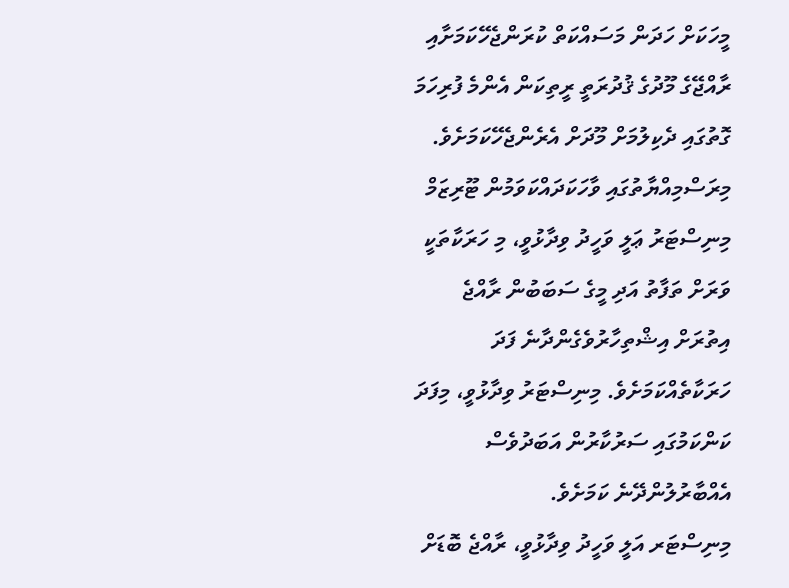މީހަކަށް ހަދަން މަސައްކަތް ކުރަންޖެހޭކަމަށާއި ރާއްޖޭގެ މޫދުގެ ޤުދުރަތީ ރީތިކަން އެންމެ ފުރިހަމަ ގޮތުގައި ދެކިލުމަށް މޫދަށް އެރެންޖެހޭކަމަށެވެ.
މިރަސްމިއްޔާތުގައި ވާހަކަދައްކަވަމުން ޓޫރިޒަމް މިނިސްޓަރު ޢަލީ ވަހީދު ވިދާޅުވީ، މި ހަރަކާތަކީ ވަރަށް ތަފާތު އަދި މީގެ ސަބަބުން ރާއްޖެ އިތުރަށް އިޝްތިހާރުވެގެންދާނެ ފަދަ ހަރަކާތެއްކަމަށެވެ. މިނިސްޓަރު ވިދާޅުވީ، މިފަދަ ކަންކަމުގައި ސަރުކާރުން އަބަދުވެސް އެއްބާރުލުންދޭނެ ކަމަށެވެ.
މިނިސްޓަރ އަލީ ވަހީދު ވިދާޅުވީ، ރާއްޖެ ބޮޑަށް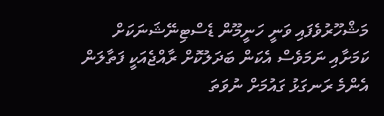މަޝްހޫރުވެފައި ވަނީ ހަނީމޫން ޑެސްޓިނޭޝަނަކަށް ކަމަށާއި ނަމަވެސް އެކަން ބަދަލުކޮށް ރާއްޖެއަކީ ފަތާލަން އެންމެ ރަނގަޅު ގައުމަށް ނުވަތަ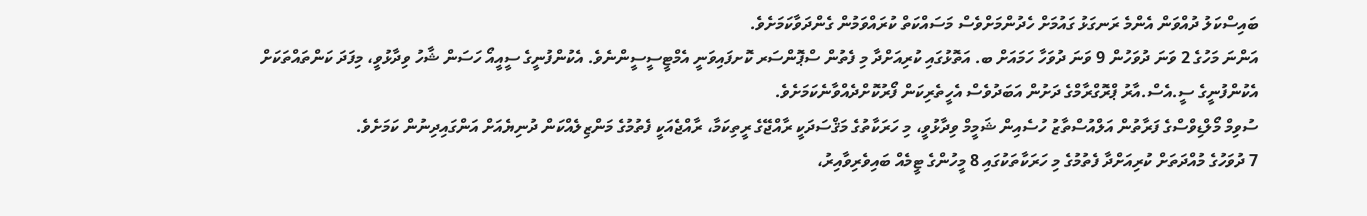ބައިސްކަލު ދުއްވަން އެންމެ ރަނގަޅު ގައުމަށް ހެދުންމަށްވެސް މަސައްކަތް ކުރައްވަމުން ގެންދަވާކަމަށެވެ.
އަންނަ މަހުގެ 2 ވަނަ ދުވަހުން 9 ވަނަ ދުވަހާ ހަމައަށް ބ. އަތޮޅުގައި ކުރިއަށްދާ މި ފެތުން ސްޕޮންސަރ ކޮށފައިވަނީ އެމްޓީސީސީންނެވެ. އެކުންފުނީގެ ސީއީއޯ ހަސަން ޝާހު ވިދާޅުވީ، މިފަދަ ކަންތައްތަކަށް އެކުންފުނީގެ ސީ.އެސް.އާރު ޕްރޮގްރާމްގެ ދަށުން އަބަދުވެސް އެހީތެރިކަން ފޯރުކޮށްދެއްވާނެކަމަށެވެ.
ސުވިމް މޯލްޑިވްސްގެ ފަރާތުން އަލްއުސްތާޒު ހުސެއިން ޝަމީމް ވިދާޅުވީ، މި ހަރަކާތުގެ މަޤްސަދަކީ ރާއްޖޭގެ ރީތިކަމާ، ރާއްޖެއަކީ ފެތުމުގެ މަންޒިލެއްކަން ދުނިޔެއަށް އަންގައިދިނުން ކަމަށެވެ.
7 ދުވަހުގެ މުއްދަތަށް ކުރިއަށްދާ ފެތުމުގެ މި ހަރަކާތަކުގައި 8 މީހުންގެ ޓީމެއް ބައިވެރިވާއިރު،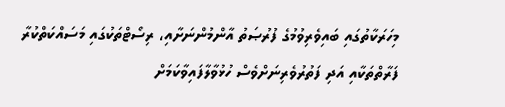މިހަރަކާތުގައި ބައިވެރިވުމުގެ ފުރުޞަތު އާންމުންނަށާއި، ރިސޯޓްތަކުގައި މަސައްކަތްކުރާ ފަރާތްތަކާއި އަދި ފަތުރުވެރިނަށްވެސް ހުޅުވާލާފައިވާކަމަށް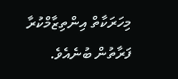މިހަރަކާތް އިންތިޒާމްކުރާ ފަރާތުން ބުނެއެވެ.